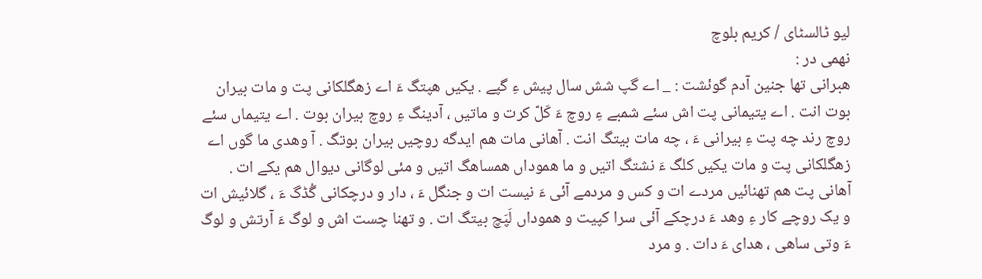لیو ٹالسٹای / کریم بلوچ
نهمی در :
هبرانی تها جنین آدم گوئشت : _ اے گپ شش سال پیش ءِ گپے . یکیں هپتگ ءَ اے زهگلکانی پت و مات بیران بوت انت . اے یتیمانی پت اش سئے شمبے ءِ روچ ءَ کَلّ کرت و ماتیں ، آدینگ ءِ روچ بیران بوت . اے یتیماں سئے روچ رند چه پت ءِ بیرانی ءَ ، چه مات بیتگ انت . آهانی مات هم ایدگه روچیں بیران بوتگ . آ وهدی ما گوں اے زهگلکانی پت و مات یکیں کلگ ءَ نشتگ اتیں و ما هموداں همساهگ اتیں و مئی لوگانی دیوال هم یکے ات . آهانی پت هم تهنائیں مردے ات و کس و مردمے آئی ءَ نیست ات و جنگل ءَ ، دار و درچکانی گُڈگ ءَ ، گلائیش ات و یک روچے کار ءِ وهد ءَ درچکے آئی سرا کپیت و هموداں لَپَچ بیتگ ات . و تهنا چست اش و لوگ ءَ آرتش و لوگ ءَ وتی ساهی ، هدای ءَ دات . و مرد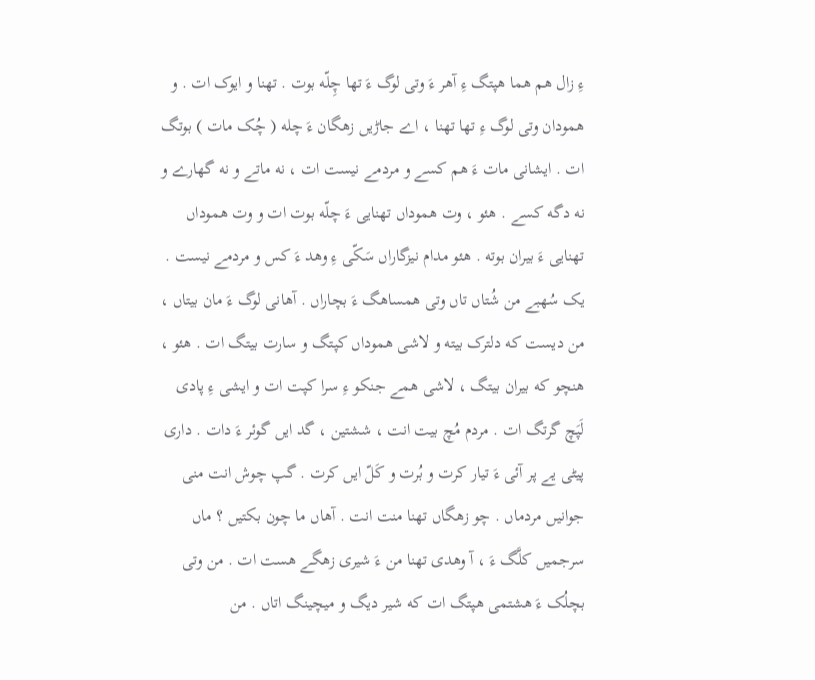ءِ زال هم هما هپتگ ءِ آهر ءَ وتی لوگ ءَ تها چِلّه بوت . تهنا و ایوک ات . و همودان وتی لوگ ءِ تها تهنا ، اے جاڑیں زهگان ءَ چله ( چُک مات ) بوتگ ات . ایشانی مات ءَ هم کسے و مردمے نیست ات ، نه ماتے و نه گهارے و نه دگه کسے . هئو ، وت هموداں تهنایی ءَ چلّه بوت ات و وت هموداں تهنایی ءَ بیران بوته . هئو مدام نیزگاراں سَکّی ءِ وهد ءَ کس و مردمے نیست . یک سُهبے من شُتاں تاں وتی همساهگ ءَ بچاراں . آهانی لوگ ءَ مان بیتاں ، من دیست که دلترک بیته و لاشی هموداں کپتگ و سارت بیتگ ات . هئو ، هنچو که بیران بیتگ ، لاشی همے جنکو ءِ سرا کپت ات و ایشی ءِ پادی لَپَچ گرتگ ات . مردم مُچ بیت انت ، ششتین ، گد ایں گوئر ءَ دات . داری پیٹی یے پر آئی ءَ تیار کرت و بُرت و کَلّ ایں کرت . گپ چوش انت منی جوانیں مردماں . چو زهگاں تهنا منت انت . آهاں ما چون بکتیں ؟ ماں سرجمیں کلَّگ ءَ ، آ وهدی تهنا من ءَ شیری زهگے هست ات . من وتی بچلُک ءَ هشتمی هپتگ ات که شیر دیگ و میچینگ اتاں . من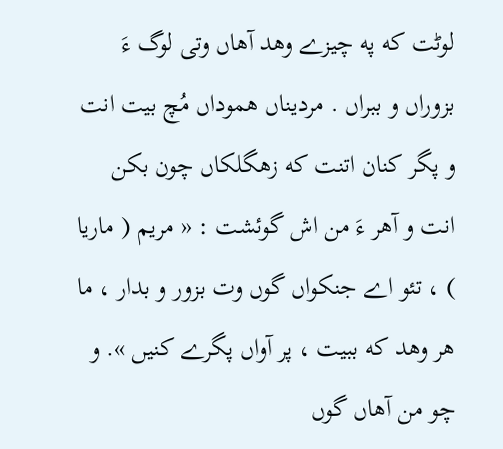لوٹت که په چیزے وهد آهاں وتی لوگ ءَ بزوراں و ببراں . مردیناں هموداں مُچ بیت انت و پگر کنان اتنت که زهگلکاں چون بکن انت و آهر ءَ من اش گوئشت : « مریم ( ماریا ) ، تئو اے جنکواں گوں وت بزور و بدار ، ما هر وهد که ببیت ، پر آواں پگرے کنیں ». و چو من آهاں گوں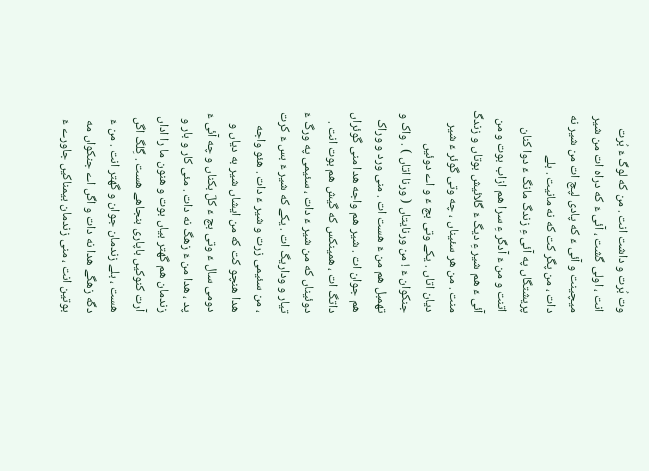وت بُرت و داشت انت . من که لوگ ءَ بُرت انت ، اولی گشت ، آئی ءَ که دراه ات من شیر میچینت و آئی ءَ که پادی لپچ ات من شیر نه دات ، من پگر کت که نه مانیت . بلے پریشتگاں په آئی ءِ زندگ مانگ ءَ دوا کنان اتنت و من ءَ آدگر ءِ سرا هم ازاب بوت و من آئی ءَ هم شیر ءِ دیگ ءَ گلائیش بوتاں و زندگ منت . من هر سئیناں ، چه وتی گوئر ءَ شیر دیان اتاں . یکے وتی بچ ءَ و اے دوئیں جنکوان ءَ ! من ورنایتاں ( ورنا اتاں ) . واک و تهمبل هم من ءَ هست ات . منی ورد و وراک هم جوان ات . شیر هم واجه هدا منی گوئراں داتگ ات ، همینکس که گیش هم بوت انت . دوئیناں که من شیر ءَ دات ، سئیمی په ورگ ءَ تیار و وداریگ ات . یکے که شیر ءَ بس ءَ کرت ، من سئیمی زرت و شیر ءَ دات . هئو واجه هدا هنچو کت که من ایشاں شیر به دیاں و دومی سال ءَ وتی بچ ءَ کلّ بکناں و چه آئی ءَ پد ، هدا من ءَ زهگ نه دات . مئی کار و بار و زندمان هم گهتر بیاں بوت و هنون ما را اداں آرت کنوکیں باپاری بنجاهے هست . گِلگ اگں هست ، بلے زندمان جوان و گهتر انت . من ءَ دگه زهگے هدا نه دات و اگں اے جنکواں مه بوتین انت ، منی زندمان بیمناکیں جاورے ءَ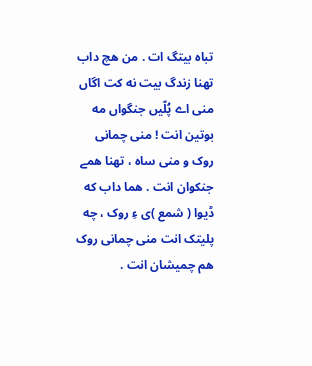تباه بیتگ ات . من هچ داب تهنا زندگ بیت نه کت اگاں منی اے پُلّیں جنگواں مه بوتین انت ! منی چمانی روک و منی ساه ، تهنا همے جنکوان انت . هما داب که ڈیوا ( شمع )ی ءِ روک ، چه پلیتک انت منی چمانی روک هم چمیشان انت .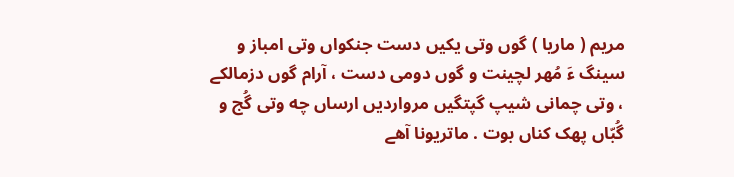مریم ( ماریا ) گوں وتی یکیں دست جنکواں وتی امباز و سینگ ءَ مُهر لچینت و گوں دومی دست ، آرام گوں دزمالکے ، وتی چمانی شیپ گپتگیں مرواردیں ارساں چه وتی گُج و گُبّاں پهک کناں بوت . ماتریونا آهے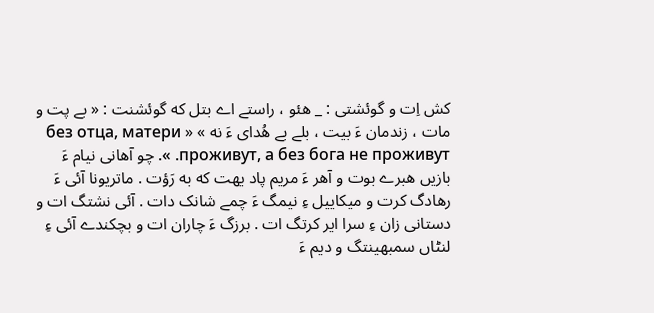کش اِت و گوئشتی : _ هئو ، راستے اے بتل که گوئشنت : « بے پت و مات ، زندمان ءَ بیت ، بلے بے هُدای ءَ نه » « без отца, матери проживут, а без бога не проживут. ». چو آهانی نیام ءَ بازیں هبرے بوت و آهر ءَ مریم پاد یهت که به رَؤت . ماتریونا آئی ءَ رهادگ کرت و میکاییل ءِ نیمگ ءَ چمے شانک دات . آئی نشتگ ات و دستانی زان ءِ سرا ایر کرتگ ات . برزگ ءَ چاران ات و بچکندے آئی ءِ لنٹاں سمبهینتگ و دیم ءَ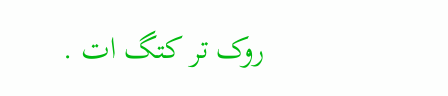روک تر کتگ ات .